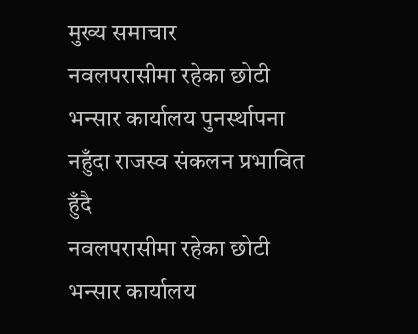मुख्य समाचार
नवलपरासीमा रहेका छोटी भन्सार कार्यालय पुनर्स्थापना नहुँदा राजस्व संकलन प्रभावित हुँदै
नवलपरासीमा रहेका छोटी भन्सार कार्यालय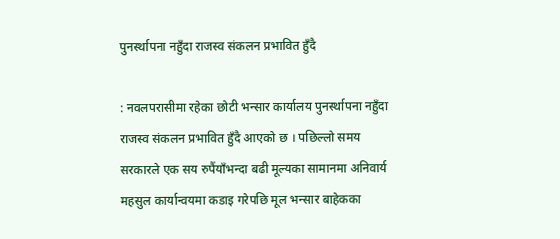पुनर्स्थापना नहुँदा राजस्व संकलन प्रभावित हुँदै

: नवलपरासीमा रहेका छोटी भन्सार कार्यालय पुनर्स्थापना नहुँदा राजस्व संकलन प्रभावित हुँदै आएको छ । पछिल्लो समय सरकारले एक सय रुपैंयाँभन्दा बढी मूल्यका सामानमा अनिवार्य महसुल कार्यान्वयमा कडाइ गरेपछि मूल भन्सार बाहेकका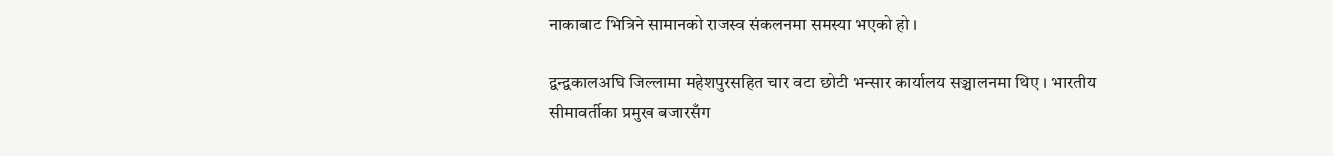नाकाबाट भित्रिने सामानको राजस्व संकलनमा समस्या भएको हो ।

द्वन्द्वकालअघि जिल्लामा महेशपुरसहित चार वटा छोटी भन्सार कार्यालय सञ्चालनमा थिए । भारतीय सीमावर्तीका प्रमुख बजारसँग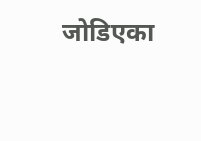जोडिएका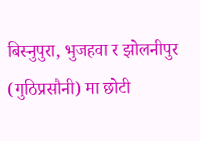बिस्नुपुरा, भुजहवा र झोलनीपुर (गुठिप्रसौनी) मा छोटी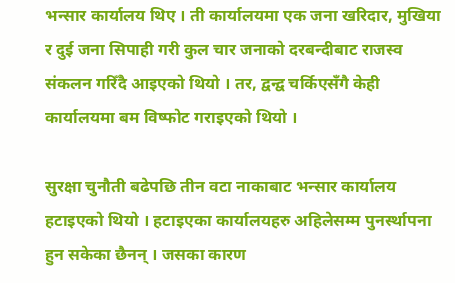भन्सार कार्यालय थिए । ती कार्यालयमा एक जना खरिदार, मुखिया र दुई जना सिपाही गरी कुल चार जनाको दरबन्दीबाट राजस्व संकलन गरिँदै आइएको थियो । तर, द्वन्द्व चर्किएसँगै केही कार्यालयमा बम विष्फोट गराइएको थियो ।

सुरक्षा चुनौती बढेपछि तीन वटा नाकाबाट भन्सार कार्यालय हटाइएको थियो । हटाइएका कार्यालयहरु अहिलेसम्म पुनर्स्थापना हुन सकेका छैनन् । जसका कारण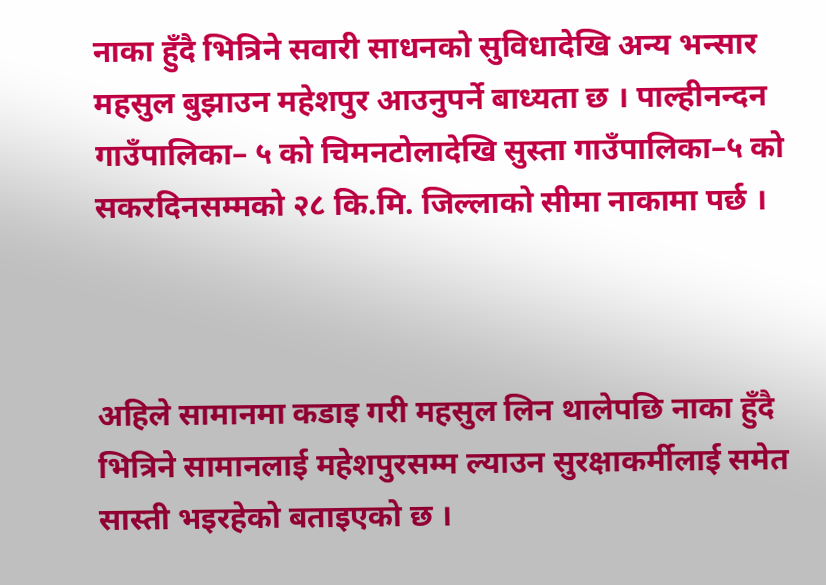नाका हुँदै भित्रिने सवारी साधनको सुविधादेखि अन्य भन्सार महसुल बुझाउन महेशपुर आउनुपर्ने बाध्यता छ । पाल्हीनन्दन गाउँपालिका– ५ को चिमनटोलादेखि सुस्ता गाउँपालिका–५ को सकरदिनसम्मको २८ कि.मि. जिल्लाको सीमा नाकामा पर्छ ।



अहिले सामानमा कडाइ गरी महसुल लिन थालेपछि नाका हुँदै भित्रिने सामानलाई महेशपुरसम्म ल्याउन सुरक्षाकर्मीलाई समेत सास्ती भइरहेको बताइएको छ ।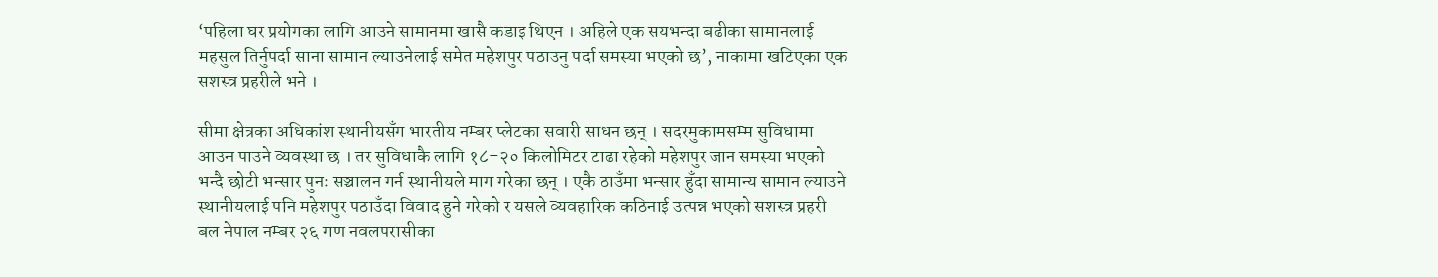‘पहिला घर प्रयोगका लागि आउने सामानमा खासै कडाइ थिएन । अहिले एक सयभन्दा बढीका सामानलाई महसुल तिर्नुपर्दा साना सामान ल्याउनेलाई समेत महेशपुर पठाउनु पर्दा समस्या भएको छ’, नाकामा खटिएका एक सशस्त्र प्रहरीले भने ।

सीमा क्षेत्रका अधिकांश स्थानीयसँग भारतीय नम्बर प्लेटका सवारी साधन छन् । सदरमुकामसम्म सुविधामा आउन पाउने व्यवस्था छ । तर सुविधाकै लागि १८-२० किलोमिटर टाढा रहेको महेशपुर जान समस्या भएको भन्दै छोटी भन्सार पुनः सञ्चालन गर्न स्थानीयले माग गरेका छन् । एकै ठाउँमा भन्सार हुँदा सामान्य सामान ल्याउने स्थानीयलाई पनि महेशपुर पठाउँदा विवाद हुने गरेको र यसले व्यवहारिक कठिनाई उत्पन्न भएको सशस्त्र प्रहरी बल नेपाल नम्बर २६ गण नवलपरासीका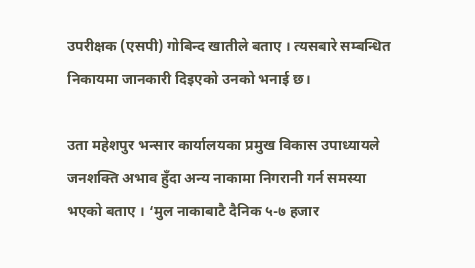उपरीक्षक (एसपी) गोबिन्द खातीले बताए । त्यसबारे सम्बन्धित निकायमा जानकारी दिइएको उनको भनाई छ।

उता महेशपुर भन्सार कार्यालयका प्रमुख विकास उपाध्यायले जनशक्ति अभाव हुँदा अन्य नाकामा निगरानी गर्न समस्या भएको बताए । ‘मुल नाकाबाटै दैनिक ५-७ हजार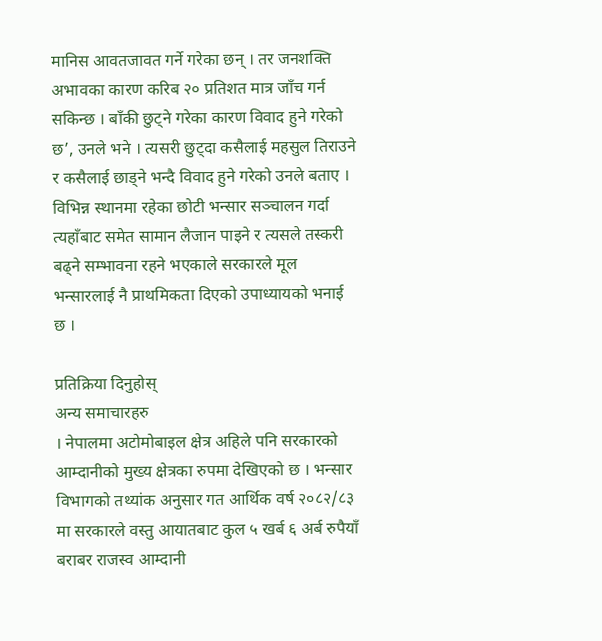मानिस आवतजावत गर्ने गरेका छन् । तर जनशक्ति अभावका कारण करिब २० प्रतिशत मात्र जाँच गर्न सकिन्छ । बाँकी छुट्ने गरेका कारण विवाद हुने गरेको छ’, उनले भने । त्यसरी छुट्दा कसैलाई महसुल तिराउने र कसैलाई छाड्ने भन्दै विवाद हुने गरेको उनले बताए । विभिन्न स्थानमा रहेका छोटी भन्सार सञ्चालन गर्दा त्यहाँबाट समेत सामान लैजान पाइने र त्यसले तस्करी बढ्ने सम्भावना रहने भएकाले सरकारले मूल भन्सारलाई नै प्राथमिकता दिएको उपाध्यायको भनाई छ ।

प्रतिक्रिया दिनुहोस्
अन्य समाचारहरु
। नेपालमा अटोमोबाइल क्षेत्र अहिले पनि सरकारको आम्दानीको मुख्य क्षेत्रका रुपमा देखिएको छ । भन्सार विभागको तथ्यांक अनुसार गत आर्थिक वर्ष २०८२/८३ मा सरकारले वस्तु आयातबाट कुल ५ खर्ब ६ अर्ब रुपैयाँ बराबर राजस्व आम्दानी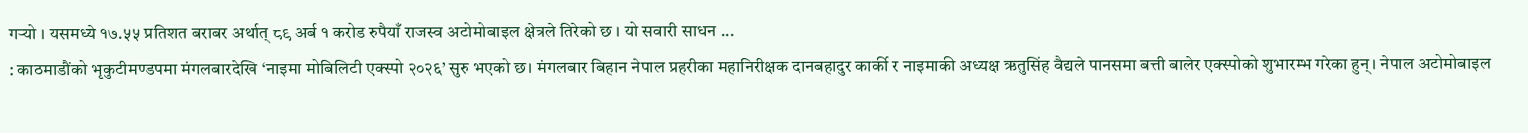गर्‍यो । यसमध्ये १७.५५ प्रतिशत बराबर अर्थात् ८९ अर्ब १ करोड रुपैयाँ राजस्व अटोमोबाइल क्षेत्रले तिरेको छ । यो सवारी साधन ...
: काठमाडौंको भृकुटीमण्डपमा मंगलबारदेखि ‘नाइमा मोबिलिटी एक्स्पो २०२६’ सुरु भएको छ। मंगलबार बिहान नेपाल प्रहरीका महानिरीक्षक दानबहादुर कार्की र नाइमाकी अध्यक्ष ऋतुसिंह वैद्यले पानसमा बत्ती बालेर एक्स्पोको शुभारम्भ गरेका हुन्। नेपाल अटोमोबाइल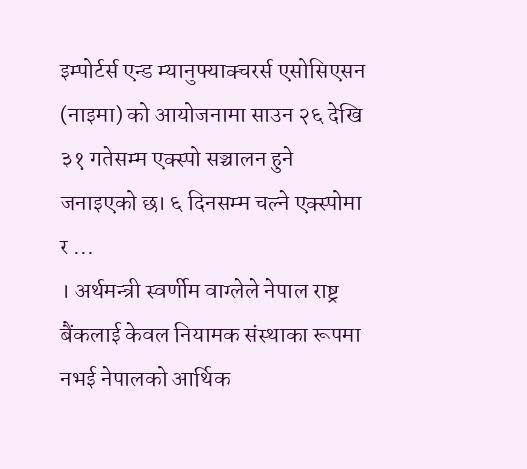इम्पोर्टर्स एन्ड म्यानुफ्याक्चरर्स एसोसिएसन (नाइमा) को आयोजनामा साउन २६ देखि ३१ गतेसम्म एक्स्पो सञ्चालन हुने जनाइएको छ। ६ दिनसम्म चल्ने एक्स्पोमा र ...
। अर्थमन्त्री स्वर्णीम वाग्लेले नेपाल राष्ट्र बैंकलाई केवल नियामक संस्थाका रूपमा नभई नेपालको आर्थिक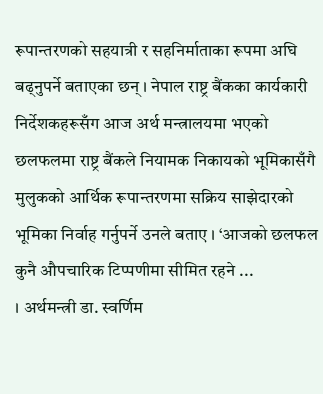रूपान्तरणको सहयात्री र सहनिर्माताका रूपमा अघि बढ्नुपर्ने बताएका छन् । नेपाल राष्ट्र बैंकका कार्यकारी निर्देशकहरूसँग आज अर्थ मन्त्रालयमा भएको छलफलमा राष्ट्र बैंकले नियामक निकायको भूमिकासँगै मुलुकको आर्थिक रूपान्तरणमा सक्रिय साझेदारको भूमिका निर्वाह गर्नुपर्ने उनले बताए । ‘आजको छलफल कुनै औपचारिक टिप्पणीमा सीमित रहने ...
। अर्थमन्त्री डा. स्वर्णिम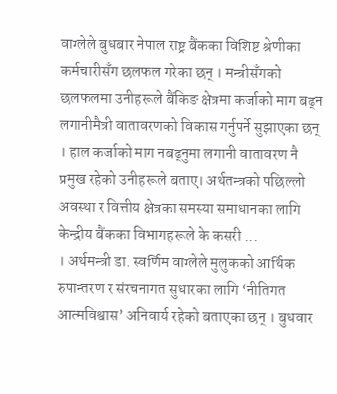वाग्लेले बुधबार नेपाल राष्ट्र बैंकका विशिष्ट श्रेणीका कर्मचारीसँग छलफल गरेका छन् । मन्त्रीसँगको छलफलमा उनीहरूले बैंकिङ क्षेत्रमा कर्जाको माग बढ्न लगानीमैत्री वातावरणको विकास गर्नुपर्ने सुझाएका छन् । हाल कर्जाको माग नबढ्नुमा लगानी वातावरण नै प्रमुख रहेको उनीहरूले बताए। अर्थतन्त्रको पछिल्लो अवस्था र वित्तीय क्षेत्रका समस्या समाधानका लागि केन्द्रीय बैंकका विभागहरूले के कसरी ...
। अर्थमन्त्री डा. स्वर्णिम वाग्लेले मुलुकको आर्थिक रुपान्तरण र संरचनागत सुधारका लागि ‘नीतिगत आत्मविश्वास’ अनिवार्य रहेको बताएका छन् । बुधवार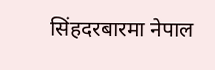सिंहदरबारमा नेपाल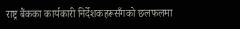राष्ट्र बैंकका कार्यकारी निर्देशकहरूसँगको छलफलमा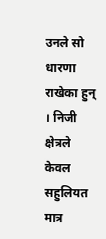उनले सो धारणा राखेका हुन् । निजी क्षेत्रले केवल सहुलियत मात्र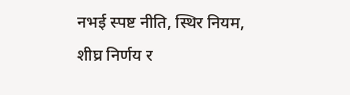नभई स्पष्ट नीति, स्थिर नियम, शीघ्र निर्णय र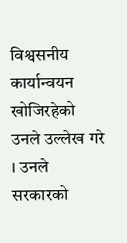विश्वसनीय कार्यान्वयन खोजिरहेको उनले उल्लेख गरे । उनले सरकारको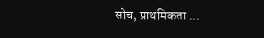सोच, प्राथमिकता ...